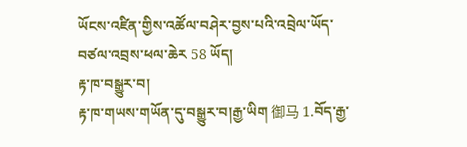ཡོངས་འཛིན་གྱིས་འཚོལ་བཤེར་བྱས་པའི་འབྲེལ་ཡོད་བཙལ་འབྲས་ཕལ་ཆེར 58 ཡོད།
རྟ་ཁ་བསྒྱུར་བ།
རྟ་ཁ་གཡས་གཡོན་དུ་བསྒྱུར་བ།རྒྱ་ཡིག 御马 1.བོད་རྒྱ་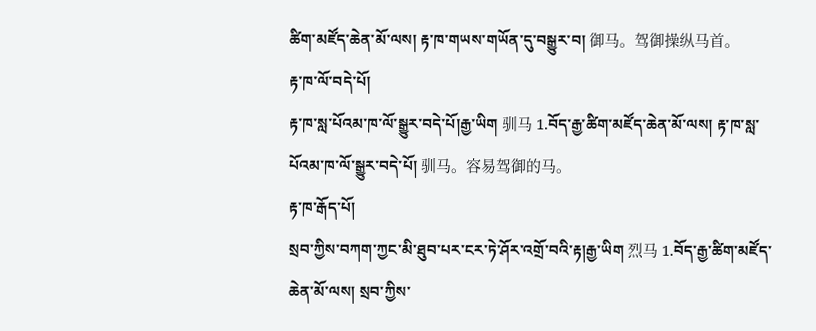ཚིག་མཛོད་ཆེན་མོ་ལས། རྟ་ཁ་གཡས་གཡོན་དུ་བསྒྱུར་བ། 御马。驾御操纵马首。
རྟ་ཁ་ལོ་བདེ་པོ།
རྟ་ཁ་སླ་པོའམ་ཁ་ལོ་སྒྱུར་བདེ་པོ།རྒྱ་ཡིག 驯马 1.བོད་རྒྱ་ཚིག་མཛོད་ཆེན་མོ་ལས། རྟ་ཁ་སླ་པོའམ་ཁ་ལོ་སྒྱུར་བདེ་པོ། 驯马。容易驾御的马。
རྟ་ཁ་རྒོད་པོ།
སྲབ་ཀྱིས་བཀག་ཀྱང་མི་ཐུབ་པར་ངར་ཏེ་ཤོར་འགྲོ་བའི་རྟ།རྒྱ་ཡིག 烈马 1.བོད་རྒྱ་ཚིག་མཛོད་ཆེན་མོ་ལས། སྲབ་ཀྱིས་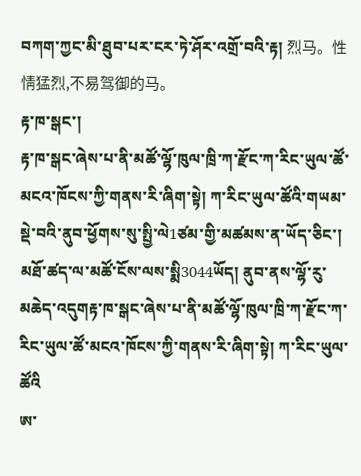བཀག་ཀྱང་མི་ཐུབ་པར་ངར་ཏེ་ཤོར་འགྲོ་བའི་རྟ། 烈马。性情猛烈,不易驾御的马。
རྟ་ཁ་སྒང་།
རྟ་ཁ་སྒང་ཞེས་པ་ནི་མཚོ་ལྷོ་ཁུལ་ཁྲི་ཀ་རྫོང་ཀ་རིང་ཡུལ་ཚོ་མངའ་ཁོངས་ཀྱི་གནས་རི་ཞིག་སྟེ། ཀ་རིང་ཡུལ་ཚོའི་གཡམ་སྡེ་བའི་ནུབ་ཕྱོགས་སུ་སྤྱི་ལེ1ཙམ་གྱི་མཚམས་ན་ཡོད་ཅིང་། མཐོ་ཚད་ལ་མཚོ་ངོས་ལས་སྨི3044ཡོད། ནུབ་ནས་ལྷོ་རུ་མཆེད་འདུགརྟ་ཁ་སྒང་ཞེས་པ་ནི་མཚོ་ལྷོ་ཁུལ་ཁྲི་ཀ་རྫོང་ཀ་རིང་ཡུལ་ཚོ་མངའ་ཁོངས་ཀྱི་གནས་རི་ཞིག་སྟེ། ཀ་རིང་ཡུལ་ཚོའི
ཨ་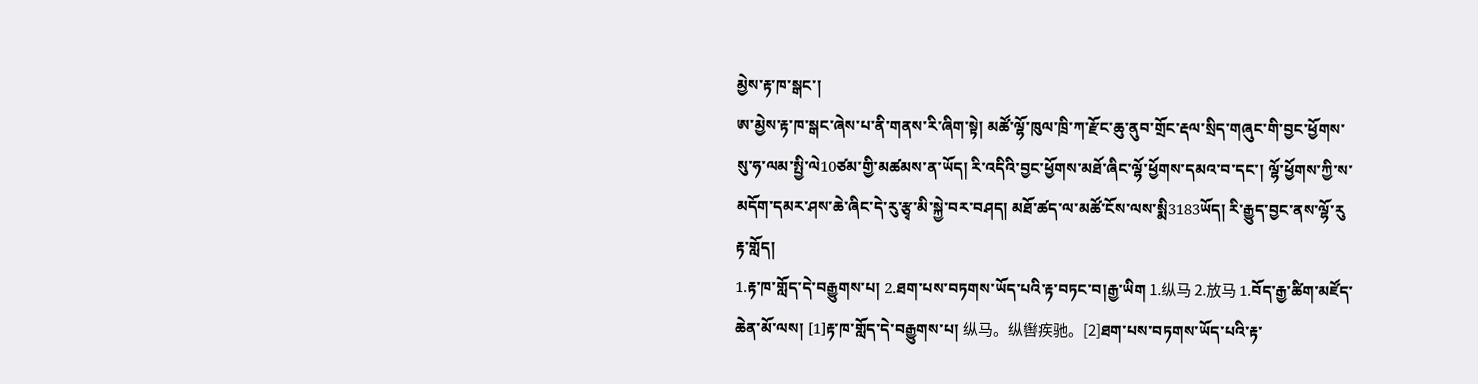མྱེས་རྟ་ཁ་སྒང་།
ཨ་མྱེས་རྟ་ཁ་སྒང་ཞེས་པ་ནི་གནས་རི་ཞིག་སྟེ། མཚོ་ལྷོ་ཁུལ་ཁྲི་ཀ་རྫོང་ཆུ་ནུབ་གྲོང་རྡལ་སྲིད་གཞུང་གི་བྱང་ཕྱོགས་སུ་ཧ་ལམ་སྤྱི་ལེ10ཙམ་གྱི་མཚམས་ན་ཡོད། རི་འདིའི་བྱང་ཕྱོགས་མཐོ་ཞིང་ལྷོ་ཕྱོགས་དམའ་བ་དང་། ལྷོ་ཕྱོགས་ཀྱི་ས་མདོག་དམར་ཤས་ཆེ་ཞིང་དེ་རུ་རྩྭ་མི་སྐྱེ་བར་བཤད། མཐོ་ཚད་ལ་མཚོ་ངོས་ལས་སྨི3183ཡོད། རི་རྒྱུད་བྱང་ནས་ལྷོ་རུ
རྟ་གློད།
1.རྟ་ཁ་གློད་དེ་བརྒྱུགས་པ། 2.ཐག་པས་བཏགས་ཡོད་པའི་རྟ་བཏང་བ།རྒྱ་ཡིག 1.纵马 2.放马 1.བོད་རྒྱ་ཚིག་མཛོད་ཆེན་མོ་ལས། [1]རྟ་ཁ་གློད་དེ་བརྒྱུགས་པ། 纵马。纵辔疾驰。[2]ཐག་པས་བཏགས་ཡོད་པའི་རྟ་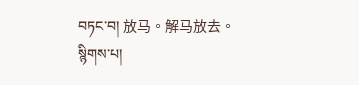བཏང་བ། 放马。解马放去。
སྙིགས་པ།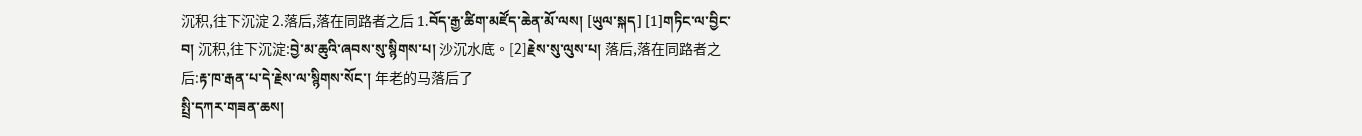沉积,往下沉淀 2.落后,落在同路者之后 1.བོད་རྒྱ་ཚིག་མཛོད་ཆེན་མོ་ལས། [ཡུལ་སྐད] [1]གཏིང་ལ་བྱིང་བ། 沉积,往下沉淀:བྱེ་མ་ཆུའི་ཞབས་སུ་སྙིགས་པ། 沙沉水底。[2]རྗེས་སུ་ལུས་པ། 落后,落在同路者之后:རྟ་ཁ་རྒན་པ་དེ་རྗེས་ལ་སྙིགས་སོང་། 年老的马落后了
སྤྲི་དཀར་གཟན་ཆས།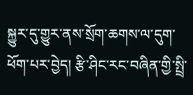སྐྱུར་དུ་གྱུར་ནས་སྲོག་ཆགས་ལ་དུག་ཕོག་པར་བྱེད། རྩི་ཤིང་རང་བཞིན་གྱི་སྤྲི་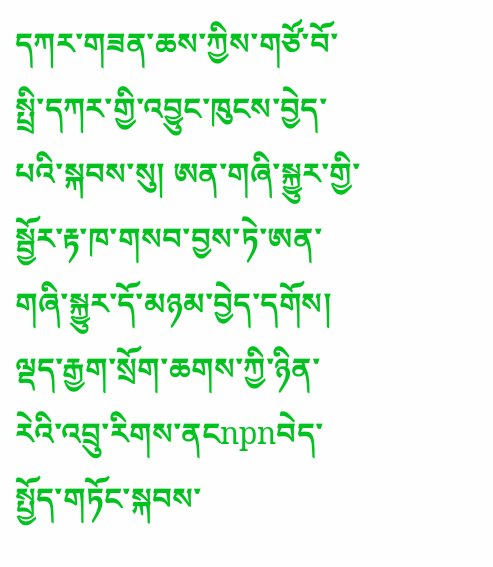དཀར་གཟན་ཆས་ཀྱིས་གཙོ་བོ་སྤྲི་དཀར་གྱི་འབྱུང་ཁུངས་བྱེད་པའི་སྐབས་སུ། ཨན་གཞི་སྐྱུར་གྱི་སྦྱོར་རྟ་ཁ་གསབ་བྱས་ཏེ་ཨན་གཞི་སྐྱུར་དོ་མཉམ་བྱེད་དགོས། ལྡད་རྒྱག་སྲོག་ཆགས་ཀྱི་ཉིན་རེའི་འབྲུ་རིགས་ནངnpnབེད་སྤྱོད་གཏོང་སྐབས་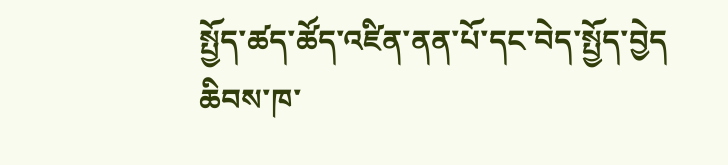སྤྱོད་ཚད་ཚོད་འཛིན་ནན་པོ་དང་བེད་སྤྱོད་བྱེད
ཆིབས་ཁ་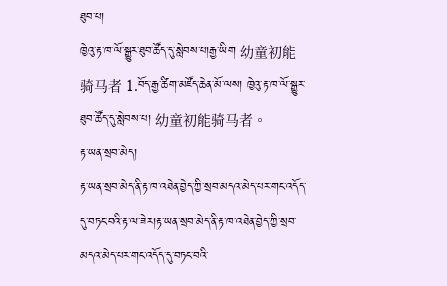ཐུབ་པ།
ཁྱེའུ་རྟ་ཁ་ལོ་སྒྱུར་ཐུབ་ཚོད་དུ་སླེབས་པ།རྒྱ་ཡིག 幼童初能骑马者 1.བོད་རྒྱ་ཚིག་མཛོད་ཆེན་མོ་ལས། ཁྱེའུ་རྟ་ཁ་ལོ་སྒྱུར་ཐུབ་ཚོད་དུ་སླེབས་པ། 幼童初能骑马者。
རྟ་ཡན་སྲབ་མེད།
རྟ་ཡན་སྲབ་མེད་ནི་རྟ་ཁ་འཐེན་བྱེད་ཀྱི་སྲབ་མདའ་མེད་པར་གང་འདོད་དུ་བཏང་བའི་རྟ་ལ་ཟེར།རྟ་ཡན་སྲབ་མེད་ནི་རྟ་ཁ་འཐེན་བྱེད་ཀྱི་སྲབ་མདའ་མེད་པར་གང་འདོད་དུ་བཏང་བའི་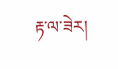རྟ་ལ་ཟེར།